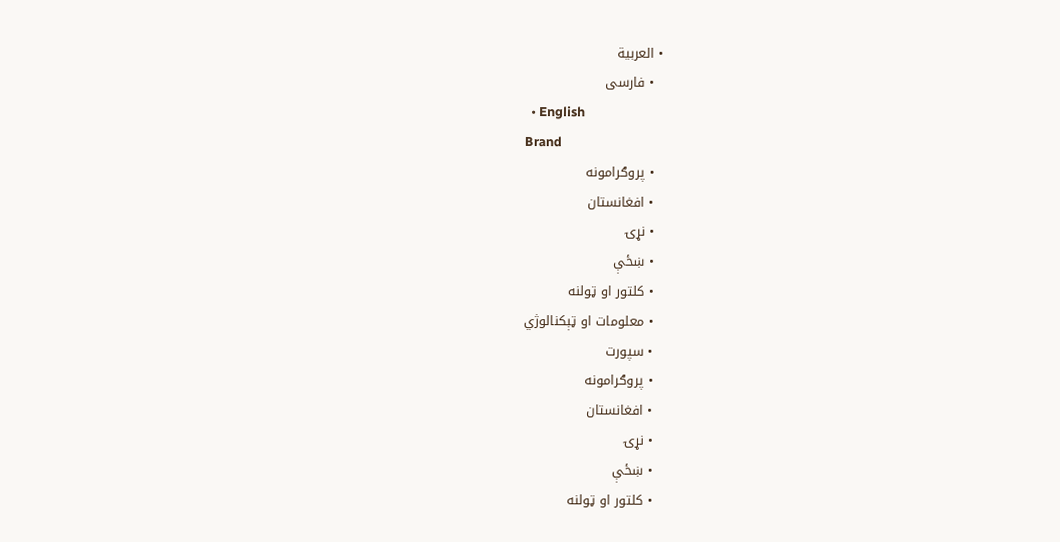• العربية
  • فارسی
  • English
Brand
  • پروګرامونه
  • افغانستان
  • نړۍ
  • ښځې
  • کلتور او ټولنه
  • معلومات او ټېکنالوژي
  • سپورت
  • پروګرامونه
  • افغانستان
  • نړۍ
  • ښځې
  • کلتور او ټولنه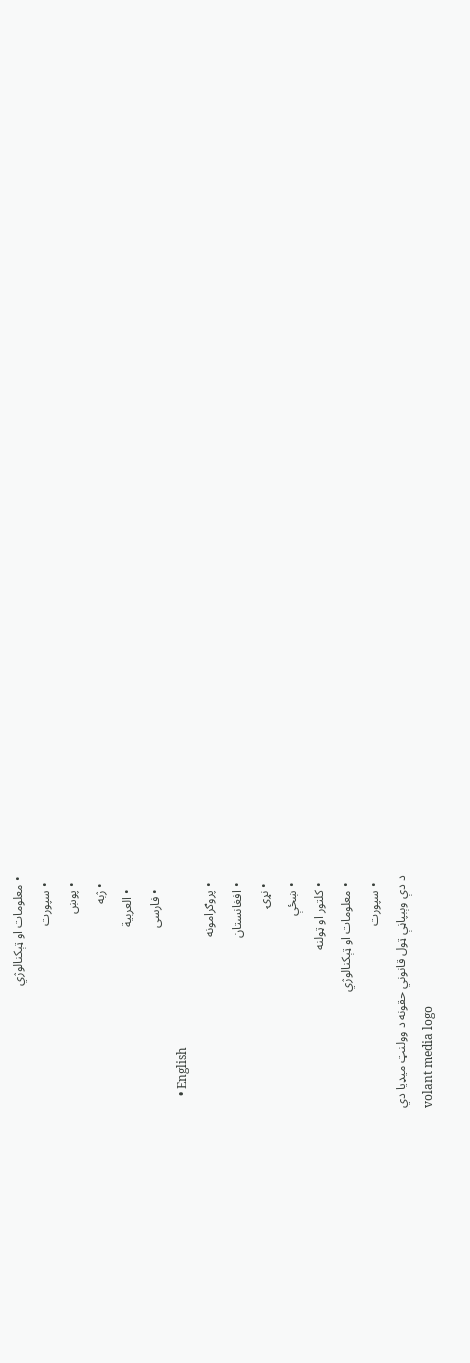• معلومات او ټېکنالوژي
  • سپورت
  • پوښ
  • ژبه
    • العربية
    • فارسی
    • English
  • پروګرامونه
  • افغانستان
  • نړۍ
  • ښځې
  • کلتور او ټولنه
  • معلومات او ټېکنالوژي
  • سپورت
د دې وېبپاڼې ټول قانوني حقونه د وولنټ میډیا دي
volant media logo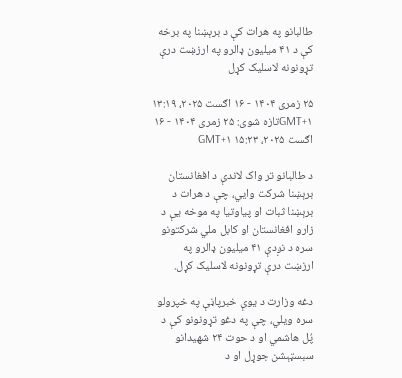طالبانو په هرات کې د برېښنا په برخه کې د ۴۱ میلیون ډالرو په ارزښت درې تړونونه لاسلیک کړل

۲۵ زمری ۱۴۰۴ - ۱۶ اګست ۲۰۲۵، ۱۳:۱۹ GMT+۱تازه شوی: ۲۵ زمری ۱۴۰۴ - ۱۶ اګست ۲۰۲۵، ۱۵:۲۳ GMT+۱

د طالبانو تر واک لاندې د افغانستان برېښنا شرکت وایي، چې د هرات د برېښنا ثبات او پیاوتیا په موخه یې د زارو افغانستان او کابل ملي شرکتونو سره د نږدې ۴۱ میلیون ډالرو په ارزښت درې تړونونه لاسلیک کړل.

دغه وزارت د یوې خبرپاڼې په خپرولو سره ویلي، چې په دغو تړونونو کې د پُل هاشمي او د حوت ۲۴ شهیدانو سبسټېشن جوړل او د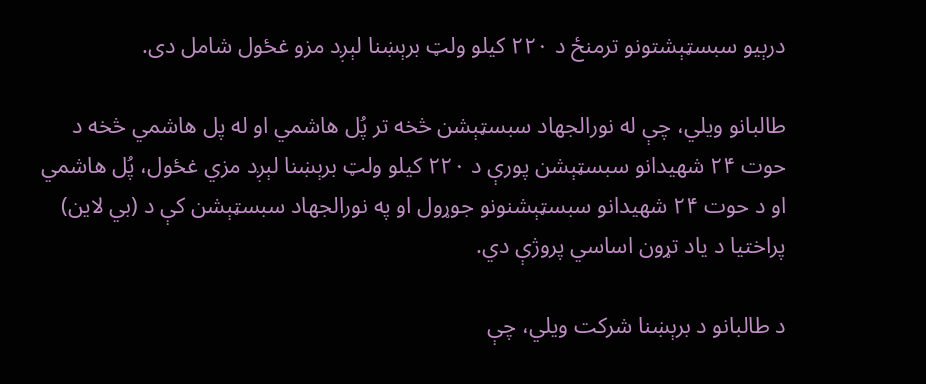درېیو سبسټېشتونو ترمنځ د ۲۲۰ کیلو ولټ برېښنا لېږد مزو غځول شامل دی.

طالبانو ویلي، چې له نورالجهاد سبسټېشن څخه تر پُل هاشمي او له پل هاشمي څخه د حوت ۲۴ شهیدانو سبسټېشن پورې د ۲۲۰ کیلو ولټ برېښنا لېږد مزي غځول، پُل هاشمي او د حوت ۲۴ شهیدانو سبسټېشنونو جوړول او په نورالجهاد سبسټېشن کې د (بي لاین) پراختیا د یاد تړون اساسي پروژې دي.

د طالبانو د برېښنا شرکت ویلي، چې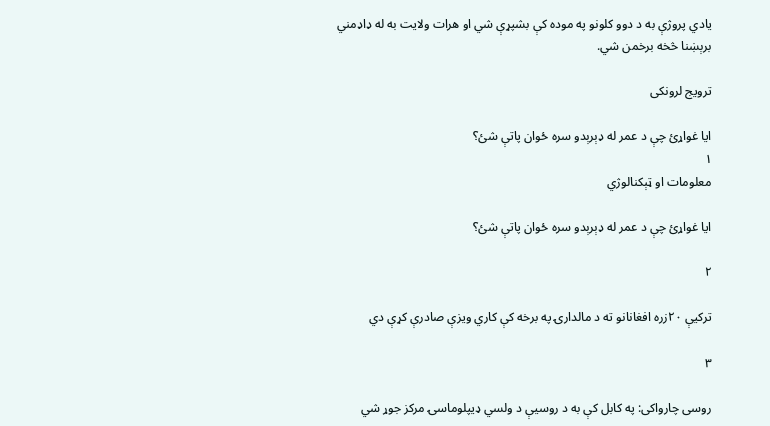یادي پروژې به د دوو کلونو په موده کې بشپړې شي او هرات ولایت به له ډاډمني برېښنا څخه برخمن شي.

ترویج لرونکی

ایا غواړئ چې د عمر له ډېرېدو سره ځوان پاتې شئ؟
۱
معلومات او ټېکنالوژي

ایا غواړئ چې د عمر له ډېرېدو سره ځوان پاتې شئ؟

۲

ترکیې ۲۰زره افغانانو ته د مالدارۍ په برخه کې کاري ویزې صادرې کړې دي

۳

روسی چارواکی: په کابل کې به د روسیې د ولسي ډیپلوماسۍ مرکز جوړ شي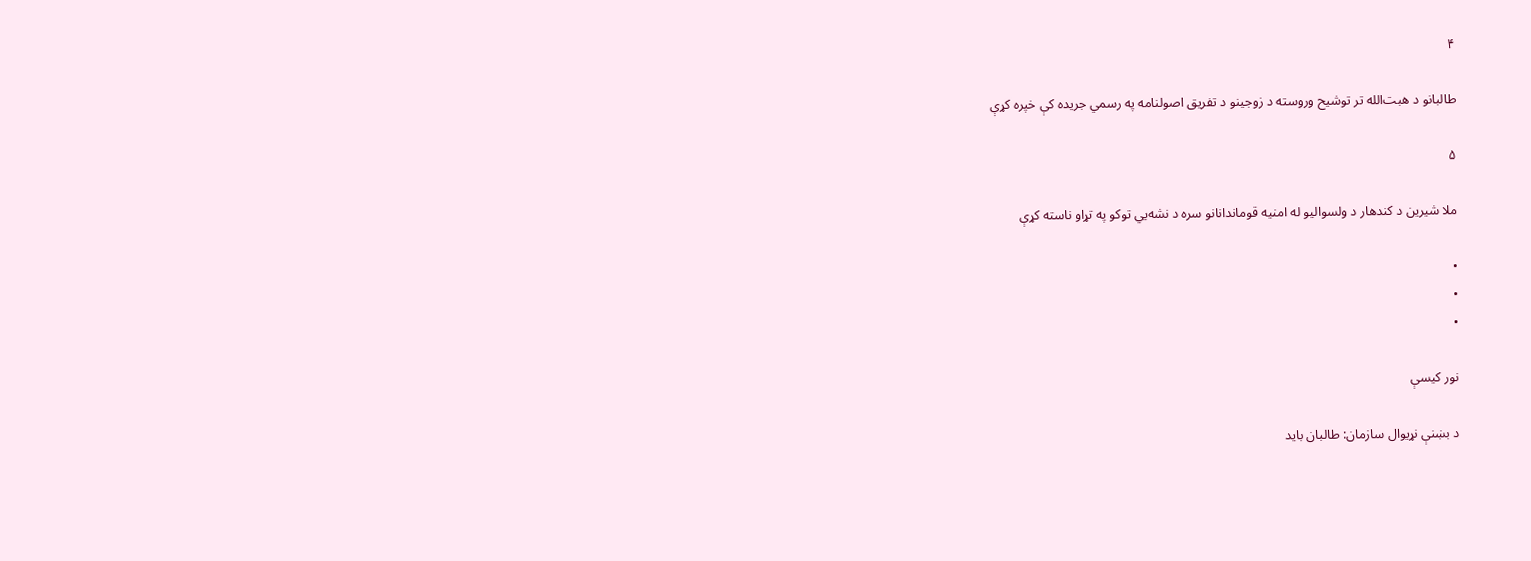۴

طالبانو د هبت‌الله تر توشیح وروسته د زوجینو د تفریق اصولنامه په رسمي جریده کې خپره کړې

۵

ملا شیرین د کندهار د ولسوالیو له امنیه قوماندانانو سره د نشه‌يي توکو په تړاو ناسته کړې

•
•
•

نور کیسې

د بښنې نړیوال سازمان: طالبان باید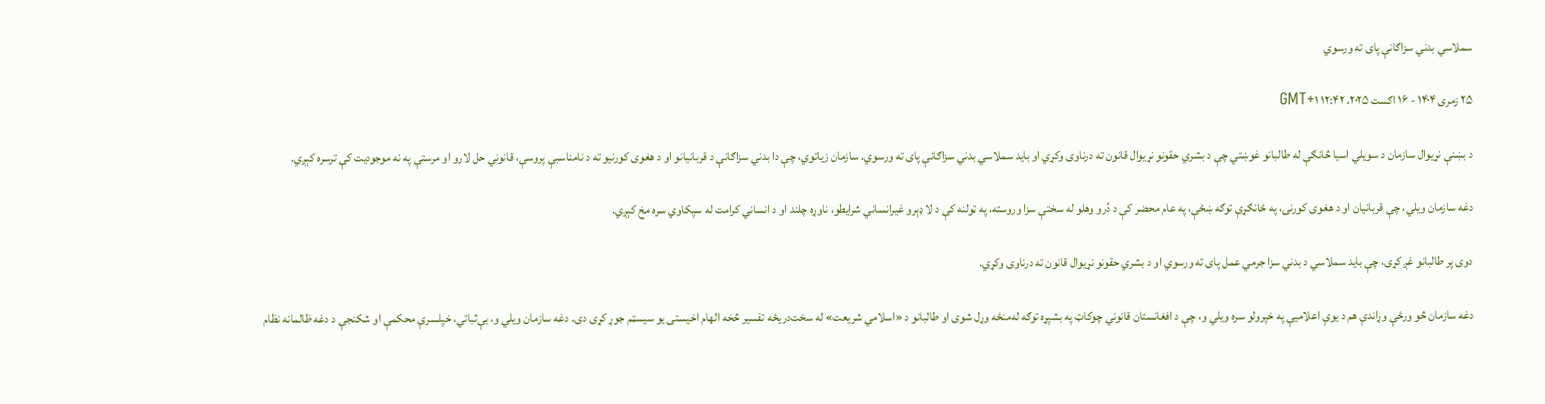سملاسي بدني سزاګانې پای ته ورسوي

۲۵ زمری ۱۴۰۴ - ۱۶ اګست ۲۰۲۵، ۱۲:۴۲ GMT+۱

د بښنې نړیوال سازمان د سویلي اسیا څانګې له طالبانو غوښتي چې د بشري حقونو نړیوال قانون ته درناوی وکړي او باید سملاسي بدني سزاګانې پای ته ورسوي. سازمان زیاتوي، چې دا بدني سزاګانې د قربانیانو او د هغوی کورنیو ته د نامناسبې پروسې، قانوني حل لارو او مرستې په نه موجودیت کې ترسره کېږي.

دغه سازمان ویلي، چې قربانیان او د هغوی کورنۍ، په ځانګړې توګه ښځې، په عام محضر کې د دُرو وهلو له سختې سزا وروسته، په ټولنه کې د لا ډېرو غیرانساني شرایطو، ناوړه چلند او د انساني کرامت له سپکاوي سره مخ کېږي.

دوی پر طالبانو غږ کړی، چې باید سملاسي د بدني سزا جرمي عمل پای ته ورسوي او د بشري حقونو نړیوال قانون ته درناوی وکړي.

دغه سازمان څو ورځې وړاندې هم د یوې اعلامیې په خپرولو سره ویلي و، چې د افغانستان قانوني چوکاټ په بشپړه توګه له‌منځه وړل شوی او طالبانو د «اسلامي شریعت» له سخت‌دریځه تفسیر څخه الهام اخیستی یو سیسټم جوړ کړی دی. دغه سازمان ویلي و، بې‌ثباتي، خپلسرې محکمې او شکنجې د دغه ظالمانه نظام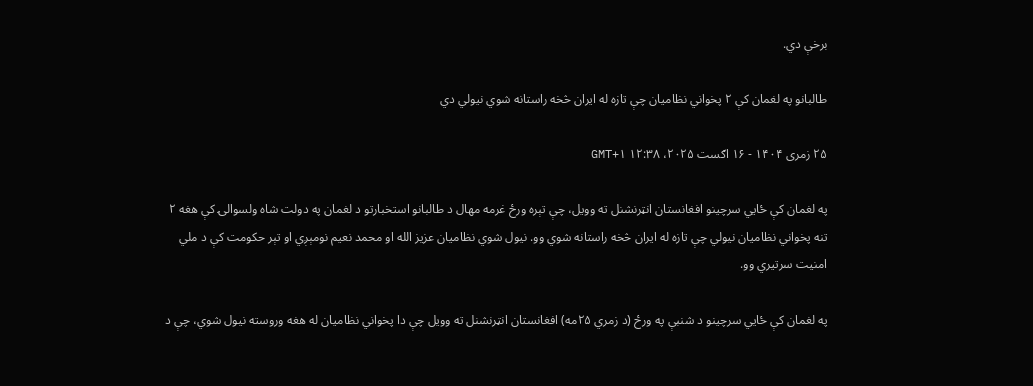برخې دي.

طالبانو په لغمان کې ۲ پخواني نظامیان چې تازه له ایران څخه راستانه شوي نیولي دي

۲۵ زمری ۱۴۰۴ - ۱۶ اګست ۲۰۲۵، ۱۲:۳۸ GMT+۱

په لغمان کې ځايي سرچینو افغانستان انټرنشنل ته وویل، چې تېره ورځ غرمه مهال د طالبانو استخبارتو د لغمان په دولت شاه ولسوالۍ کې هغه ۲ تنه پخواني نظامیان نیولي چې تازه له ایران څخه راستانه شوي وو. نیول شوي نظامیان عزیز الله او محمد نعیم نومېږي او تېر حکومت کې د ملي امنیت سرتیري وو.

په لغمان کې ځايي سرچینو د شنبې په ورځ (د زمري ۲۵مه) افغانستان انټرنشنل ته وویل چې دا پخواني نظامیان له هغه وروسته نیول شوي، چې د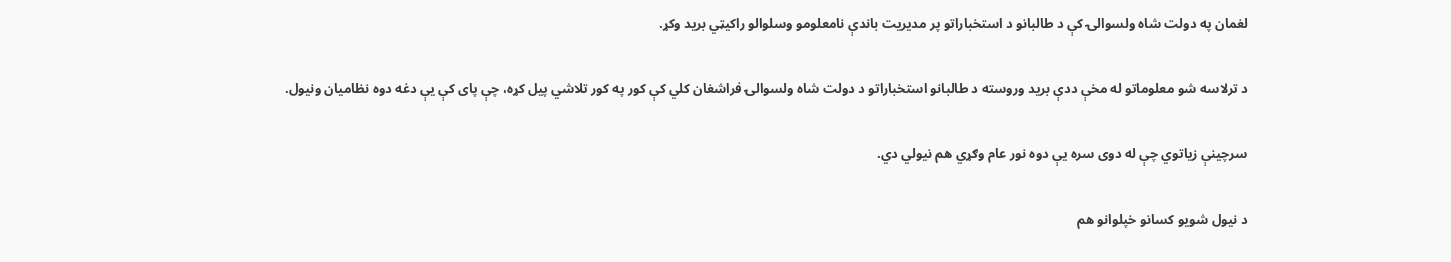لغمان په دولت شاه ولسوالۍ کې د طالبانو د استخباراتو پر مدیریت باندې نامعلومو وسلوالو راکیټي برید وکړ.

د ترلاسه شو معلوماتو له مخې ددې برید وروسته د طالبانو استخباراتو د دولت شاه ولسوالۍ فراشغان کلي کې کور په کور تلاشي پیل کړه، چې پای کې یې دغه دوه نظامیان ونیول.

سرچینې زیاتوي چې له دوی سره یې دوه نور عام وګړي هم نیولي دي.

د نیول شویو کسانو خپلوانو هم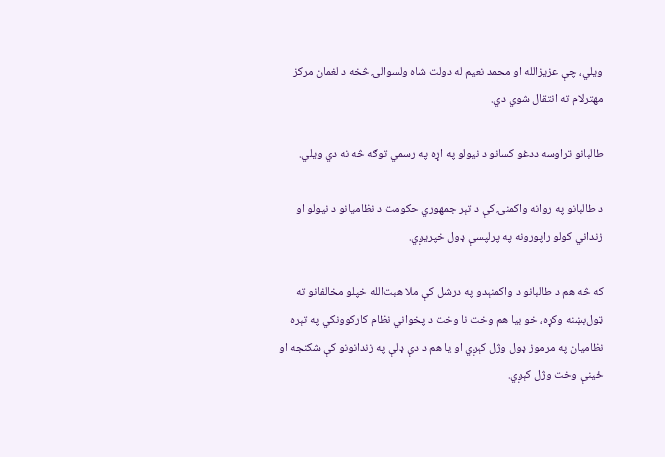ویلي، چې عزیزالله او محمد نعیم له دولت شاه ولسوالۍ څخه د لغمان مرکز مهترلام ته انتقال شوي دي.

طالبانو تراوسه ددغو کسانو د نیولو په اړه په رسمي توګه څه نه دي ویلي.

د طالبانو په روانه واکمنۍ کې د تېر جمهوري حکومت د نظاميانو د نیولو او زنداني کولو راپورونه په پرلپسې ډول خپریږي.

که څه هم د طالبانو د واکمنېدو په درشل کې ملا هبت‌الله خپلو مخالفانو ته ټول‌بښنه وکړه، خو بیا هم وخت نا وخت د پخواني نظام کارکوونکي په تېره نظامیان په مرموز ډول وژل کېږي او یا هم د دې ډلې په زندانونو کې شکنجه او ځینې وخت وژل کېږي.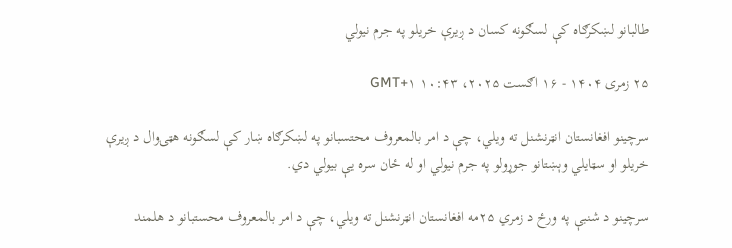طالبانو لښکرګاه کې لسګونه کسان د ږیرې خریلو په جرم نیولي

۲۵ زمری ۱۴۰۴ - ۱۶ اګست ۲۰۲۵، ۱۰:۴۳ GMT+۱

سرچینو افغانستان انټرنشنل ته ویلي، چې د امر بالمعروف محتسبانو په لښکرګاه ښار کې لسګونه هټۍوال د ږیرې خریلو او سټایلي وېښتانو جوړولو په جرم نیولي او له ځان سره یې بیولي دي.

سرچینو د شنبې په ورځ د زمري ۲۵مه افغانستان انټرنشنل ته ویلي، چې د امر بالمعروف محستبانو د هلمند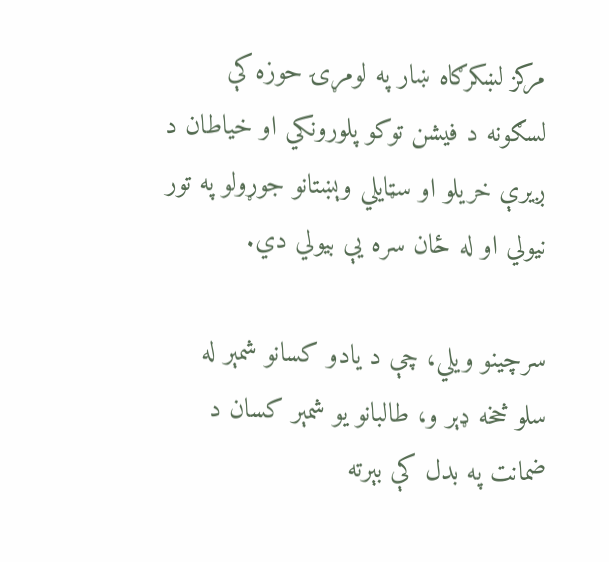مرکز لښکرګاه ښار په لومړۍ حوزه کې لسګونه د فیشن توکو پلورونکي او خیاطان د ږیرې خریلو او سټایلي وېښتانو جوړولو په تور نیولي او له ځان سره یې بیولي دي.

سرچینو ویلي، چې د یادو کسانو شمېر له سلو څخه ډېر و، طالبانو یو شمېر کسان د ضمانت په بدل کې بېرته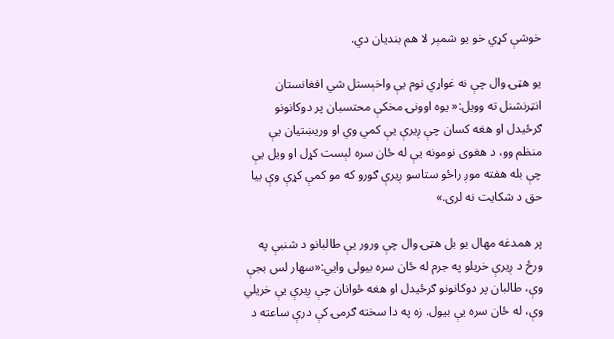خوشې کړي خو یو شمېر لا هم بندیان دي.

یو هټۍ وال چې نه غواړي نوم یې واخېستل شي افغانستان انټرنشنل ته وویل:« یوه اوونۍ مخکې محتسبان پر دوکانونو ګرځیدل او هغه کسان چې ږیرې یې کمي وي او وریښتیان یې منظم وو، د هغوی نومونه یې له ځان سره لېست کړل او ویل یې چې بله هفته موږ راځو ستاسو ږیرې ګورو که مو کمې کړې وې بیا حق د شکایت نه لری.»

پر همدغه مهال یو بل هټۍ وال چې ورور یې طالبانو د شنبې په ورځ د ږیرې خریلو په جرم له ځان سره بیولی وايي:«سهار لس بجې وې، طالبان پر دوکانونو ګرځیدل او هغه ځوانان چې ږیرې یې خریلي وې، له ځان سره یې بیول. زه په دا سخته ګرمۍ کې درې ساعته د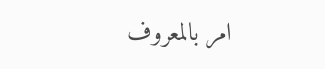امر بالمعروف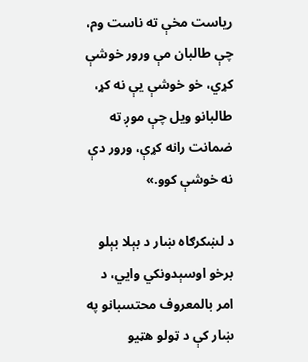ریاست مخې ته ناست وم، چې طالبان مې ورور خوشې کړي، خو خوشې یې نه کړ، طالبانو ویل چې موږ ته ضمانت رانه کړې، ورور دې نه خوشې کوو.»

د لښکرګاه ښار د بېلا بېلو برخو اوسېدونکي وايي، د امر بالمعروف محتسبانو په ښار کې د ټولو هټیو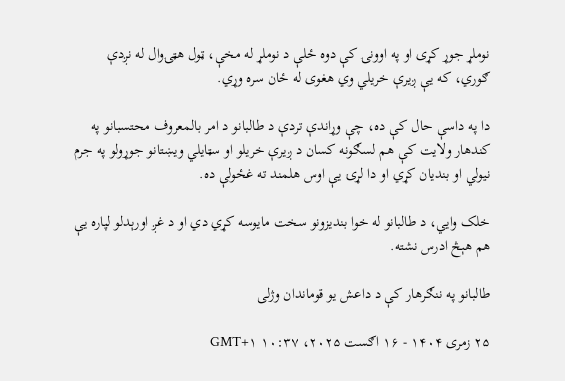نوملړ جوړ کړی او په اوونۍ کې دوه ځلې د نوملړ له مخې، ټول هټۍوال له نږدې ګوري، که یې ږیرې خریلي وي هغوی له ځان سره وړي.

دا په داسې حال کې ده، چې وړاندې تردې د طالبانو د امر بالمعروف محتسبانو په کندهار ولایت کې هم لسګونه کسان د ږیرې خریلو او سټایلي ویښتانو جوړولو په جرم نیولي او بندیان کړي او دا لړۍ یې اوس هلمند ته غځولې ده.

خلک وايي، د طالبانو له خوا بندیزونو سخت مایوسه کړي دي او د غږ اورېدلو لپاره یې هم هېڅ ادرس نشته.

طالبانو په ننګرهار کې د داعش یو قوماندان وژلی

۲۵ زمری ۱۴۰۴ - ۱۶ اګست ۲۰۲۵، ۱۰:۳۷ GMT+۱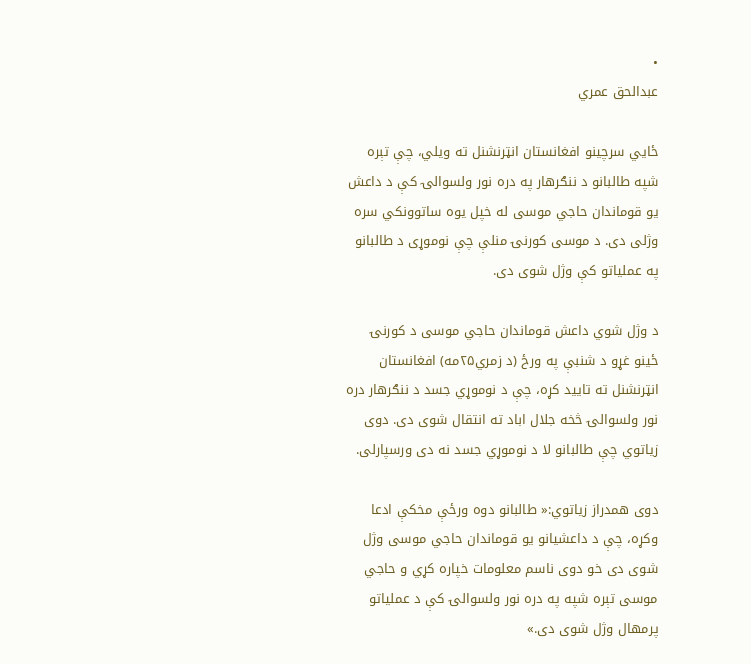•
عبدالحق عمري

ځايي سرچینو افغانستان انټرنشنل ته ویلي، چې تېره شپه طالبانو د ننګرهار په دره نور ولسوالۍ کې د داعش یو قوماندان حاجي موسی له خپل یوه ساتوونکي سره وژلی دی. د موسی کورنۍ منلې چې نوموړی د طالبانو په عملیاتو کې وژل شوی دی.

د وژل شوي داعش قوماندان حاجي موسی د کورنۍ ځینو غړو د شنبې په ورځ (د زمري۲۵مه) افغانستان انټرنشنل ته تایید کړه، چې د نوموړي جسد د ننګرهار دره نور ولسوالۍ څخه جلال اباد ته انتقال شوی دی. دوی زیاتوي چې طالبانو لا د نوموړي جسد نه دی ورسپارلی.

دوی همدراز زیاتوي:« طالبانو دوه ورځې مخکې ادعا وکړه، چې د داعشیانو یو قوماندان حاجي موسی وژل شوی دی خو دوی ناسم معلومات خپاره کړي و حاجي موسی تېره شپه په دره نور ولسوالۍ کې د عملیاتو پرمهال وژل شوی دی.»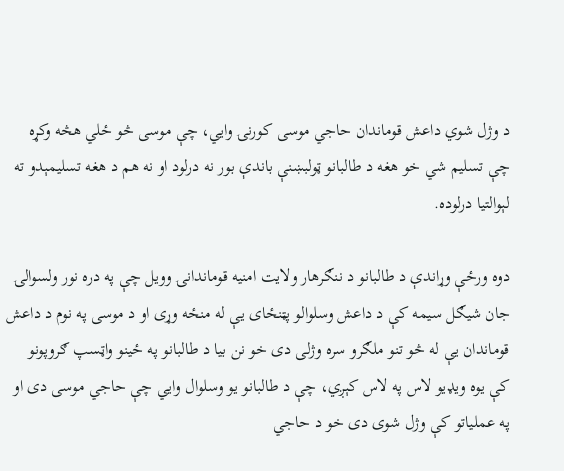د وژل شوي داعش قوماندان حاجي موسی کورنۍ وایي، چې موسی څو ځلي هڅه وکړه چې تسلیم شي خو هغه د طالبانو ټولبښنې باندې بور نه درلود او نه هم د هغه تسلیمېدو ته لېوالتیا درلوده.

دوه ورځې وړاندې د طالبانو د ننګرهار ولایت امنیه قوماندانۍ وویل چې په دره نور ولسوالۍ جان شیګل سیمه کې د داعش وسلوالو پټنځای یې له منځه وړی او د موسی په نوم د داعش قوماندان یې له څو تنو ملګرو سره وژلی دی خو نن بیا د طالبانو په ځینو واټسپ ګروپونو کې یوه ویډیو لاس په لاس کېږي، چې د طالبانو یو وسلوال وايي چې حاجي موسی دی او په عملیاتو کې وژل شوی دی خو د حاجي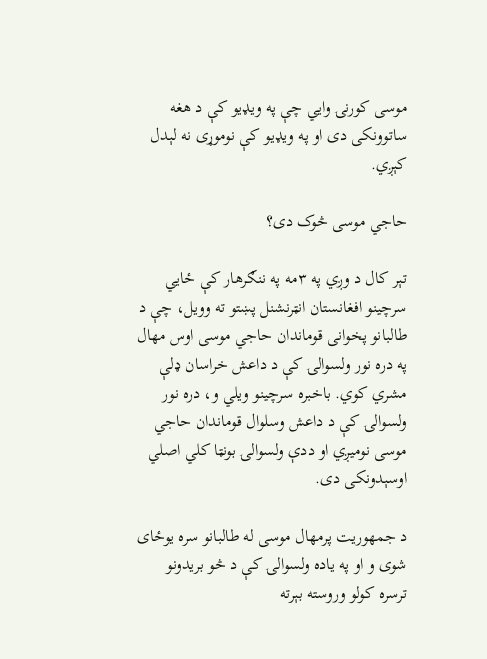موسی کورنۍ وايي چې په ویډیو کې د هغه ساتوونکی دی او په ویډیو کې نوموړی نه لېدل کېږي.

حاجي موسی څوک دی؟

تېر کال د وږي په ۳مه په ننګرهار کې ځايي سرچینو افغانستان انټرنشنل پښتو ته وویل، چې د طالبانو پخوانی قوماندان حاجي موسی اوس مهال په دره نور ولسوالۍ کې د داعش خراسان ډلې مشري کوي. باخبره سرچینو ویلي و، دره نور ولسوالۍ کې د داعش وسلوال قوماندان حاجي موسی نومیږي او ددې ولسوالۍ بونټا کلي اصلي اوسېدونکی دی.

د جمهوریت پرمهال موسی له طالبانو سره یوځای شوی و او په یاده ولسوالۍ کې د څو بریدونو ترسره کولو وروسته بېرته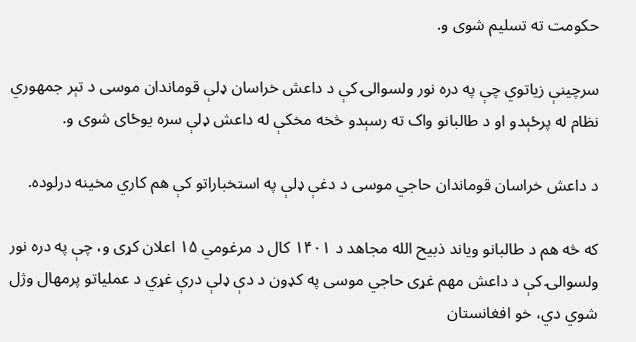حکومت ته تسلیم شوی و.

سرچینې زیاتوي چې په دره نور ولسوالۍ کې د داعش خراسان ډلې قوماندان موسی د تېر جمهوري نظام له پرځېدو او د طالبانو واک ته رسېدو څخه مخکې له داعش ډلې سره یوځای شوی و.

د داعش خراسان قوماندان حاجي موسی د دغې ډلې په استخباراتو کې هم کاري مخینه درلوده.

که څه هم د طالبانو ویاند ذبیح الله مجاهد د ۱۴۰۱ کال د مرغومي ۱۵ اعلان کړی و، چې په دره نور ولسوالۍ کې د داعش مهم غړی حاجي موسی په کډون د دې ډلې درې غړي د عملیاتو پرمهال وژل شوي دي، خو افغانستان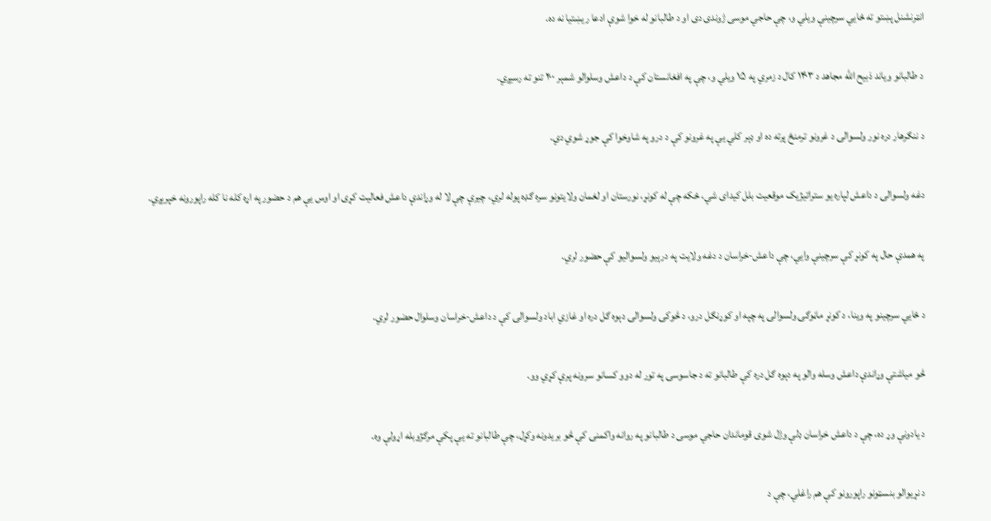انټرنشنل پښتو ته ځايي سرچینې ویلي و، چې حاجي موسی ژوندی دی او د طالبانو له خوا شوې ادعا ریښتیا نه ده.

د طالبانو ویاند ذبیح الله مجاهد د ۱۴۰۳ کال د زمري په ۱۵ ویلي و، چې په افغانستان کې د داعش وسلوالو شمېر ۲۰۰ تنو ته رسیږي.

د ننګرهار دره نور ولسوالۍ د غرونو ترمنځ پرته ده او ډېر کلي یې په غرونو کې د درو په شاوخوا کې جوړ شوي‌ دي.

دغه ولسوالۍ د داعش لپاره یو ستراتیژیک موقعیت بلل کیدای شي،‌ ځکه چې له کونړ، نورستان او لغمان ولایتونو سره ګډه پوله لري، چیرې چې لا له وړاندې داعش فعالیت کړی او اوس یې هم د حضور په اړه کله نا کله راپورونه خپریږي.

په همدې حال په کونړ کې سرچینې وايي، چې داعش-خراسان د دغه ولایت په درېیو ولسوالیو کې حضور لري.

د ځايي سرچینو په وینا، د کونړ ماڼوګۍ ولسوالۍ په چپه او کوړنګل درو، د څوکۍ ولسوالۍ دېوه ګل دره او غازي اباد ولسوالۍ کې د داعش-خراسان وسلوال حضور لري.

څو میاشتې وړاندې داعش وسله والو په دېوه ګل دره کې طالبانو ته د جاسوسۍ په تور له دوو کسانو سرونه پرې کړي وو.

د یادونې وړ ده، چې د داعش خراسان ډلې وژل شوی قوماندان حاجي موسی د طالبانو په روانه واکمنۍ کې څو بریدونه وکړل، چې طالبانو ته یې پکې مرګژوبله اړولې وه.

د نړیوالو بنسټونو راپورونو کې هم راغلي، چې د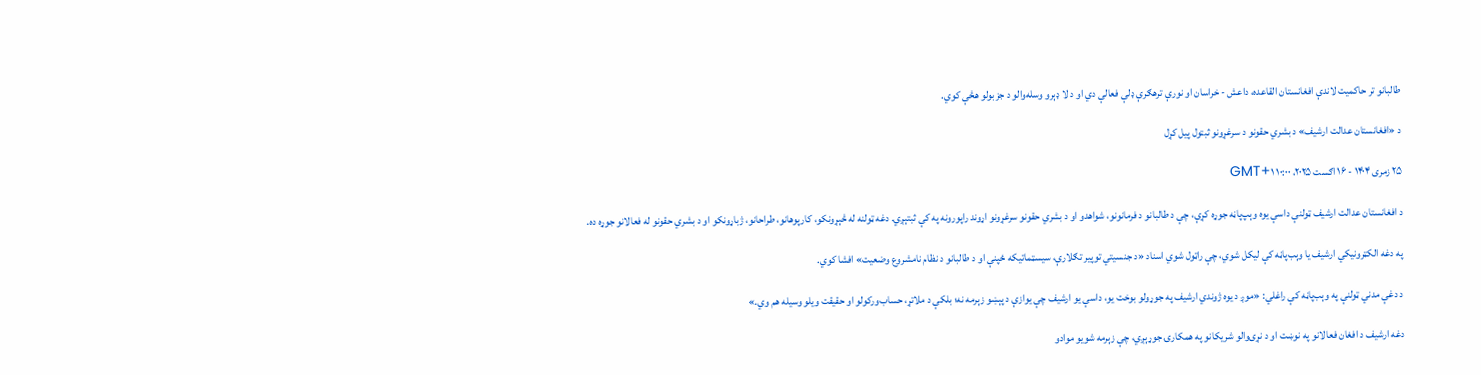طالبانو تر حاکمیت لاندې افغانستان القاعده، داعش - خراسان او نورې ترهګرې ډلې فعالې دي‌ او د لا ډېرو وسله‌والو د جزبولو هڅې کوي.

د «افغانستان عدالت ارشیف» د بشري حقونو د سرغړونو ثبتول پيل کړل

۲۵ زمری ۱۴۰۴ - ۱۶ اګست ۲۰۲۵، ۱۰:۰۰ GMT+۱

د افغانستان عدالت ارشیف ټولنې داسې یوه وېپ‌پاڼه جوړه کړې، چې د طالبانو د فرمانونو، شواهدو او د بشري حقونو سرغړونو اړوند راپورونه په کې ثبتېږي. دغه ټولنه له څېړونکو، کارپوهانو، طراحانو، ژباړونکو او د بشري حقونو له فعالانو جوړه ده.

په دغه الکټرونیکي ارشیف یا وېب‌پاڼه کې لیکل شوي، چې راټول شوي اسناد «د جنسیتي توپیر تګلارې، سیسټماتیکه ځپنې او د طالبانو د نظام نامشروع وضعیت» افشا کوي.

د دغې مدني ټولنې په وېب‌پاڼه کې راغلي: «موږ د یوه ژوندي ارشیف په جوړولو بوخت یو، داسې یو ارشيف چې یوازې د پېښو زېرمه نه؛ بلکې د ملاتړ، حساب‌ورکولو او حقیقت ویلو وسیله هم وي.»

دغه ارشیف د افغان فعالانو په نوښت او د نړۍوالو شریکانو په همکارۍ جوړېږي، چې زېرمه شويو موادو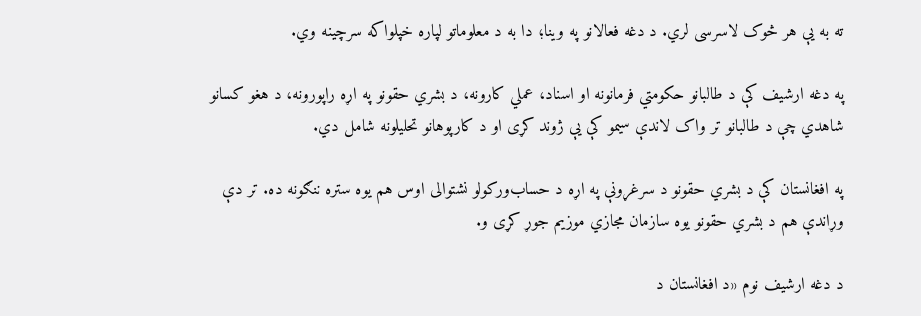ته به یې هر څوک لاسرسی لري. د دغه فعالانو په وینا؛ دا به د معلوماتو لپاره خپلواکه سرچینه وي.

په دغه ارشیف کې د طالبانو حکومتي فرمانونه او اسناد، عملي کارونه، د بشري حقونو په اړه راپورونه، د هغو کسانو شاهدي چې د طالبانو تر واک لاندې سیمو کې یې ژوند کړی او د کارپوهانو تحلیلونه شامل دي.

په افغانستان کې د بشري حقونو د سرغړونې په اړه د حساب‌ورکولو نشتوالی اوس هم یوه ستره ننګونه ده. تر دې وړاندې هم د بشري حقونو یوه سازمان مجازي موزیم جوړ کړی و.

د دغه ارشیف نوم «د افغانستان د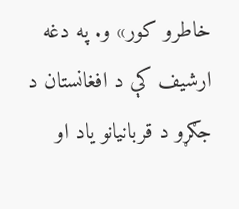خاطرو کور» و. په دغه ارشیف کې د افغانستان د جګړو د قربانیانو یاد او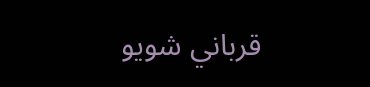قرباني شویو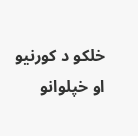خلکو د کورنیو او خپلوانو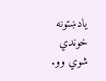یادښتونه خوندي شوي وو.